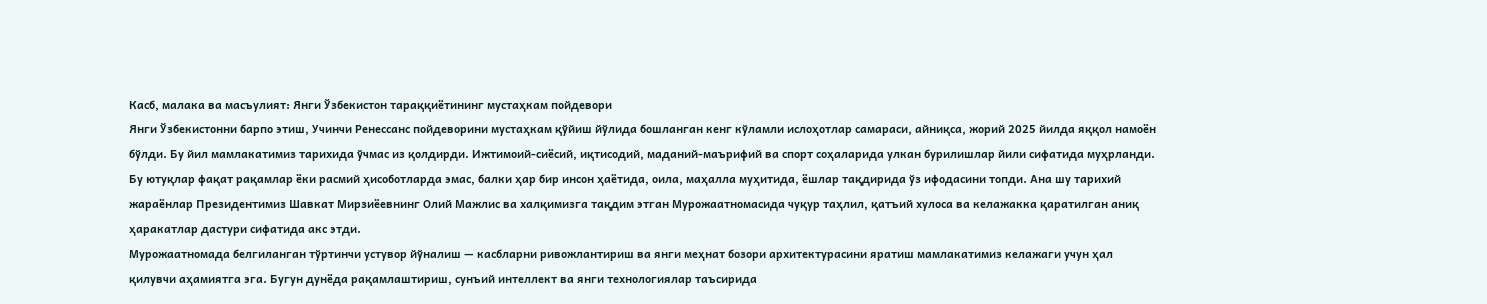Касб, малака ва масъулият: Янги Ўзбекистон тараққиётининг мустаҳкам пойдевори
Янги Ўзбекистонни барпо этиш, Учинчи Ренессанс пойдеворини мустаҳкам қўйиш йўлида бошланган кенг кўламли ислоҳотлар самараси, айниқса, жорий 2025 йилда яққол намоён бўлди. Бу йил мамлакатимиз тарихида ўчмас из қолдирди. Ижтимоий-сиёсий, иқтисодий, маданий-маърифий ва спорт соҳаларида улкан бурилишлар йили сифатида муҳрланди.
Бу ютуқлар фақат рақамлар ёки расмий ҳисоботларда эмас, балки ҳар бир инсон ҳаётида, оила, маҳалла муҳитида, ёшлар тақдирида ўз ифодасини топди. Ана шу тарихий жараёнлар Президентимиз Шавкат Мирзиёевнинг Олий Мажлис ва халқимизга тақдим этган Мурожаатномасида чуқур таҳлил, қатъий хулоса ва келажакка қаратилган аниқ ҳаракатлар дастури сифатида акс этди.
Мурожаатномада белгиланган тўртинчи устувор йўналиш — касбларни ривожлантириш ва янги меҳнат бозори архитектурасини яратиш мамлакатимиз келажаги учун ҳал қилувчи аҳамиятга эга. Бугун дунёда рақамлаштириш, сунъий интеллект ва янги технологиялар таъсирида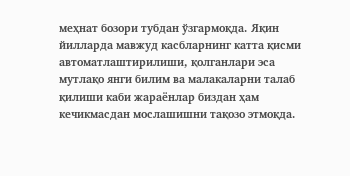меҳнат бозори тубдан ўзгармоқда. Яқин йилларда мавжуд касбларнинг катта қисми автоматлаштирилиши, қолганлари эса мутлақо янги билим ва малакаларни талаб қилиши каби жараёнлар биздан ҳам кечикмасдан мослашишни тақозо этмоқда.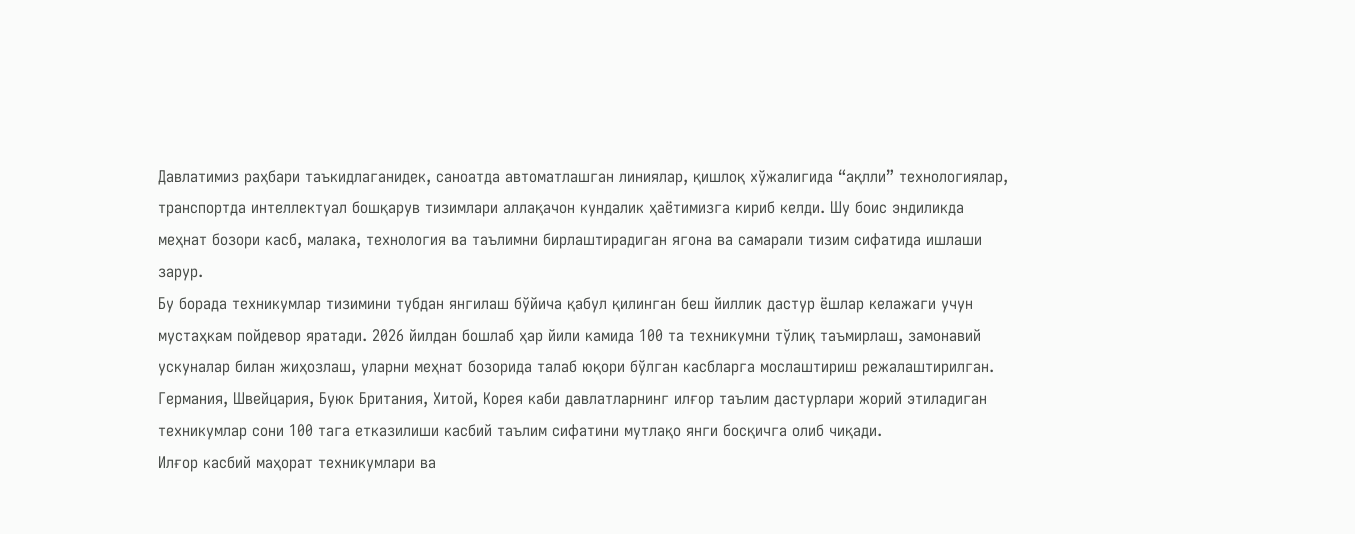Давлатимиз раҳбари таъкидлаганидек, саноатда автоматлашган линиялар, қишлоқ хўжалигида “ақлли” технологиялар, транспортда интеллектуал бошқарув тизимлари аллақачон кундалик ҳаётимизга кириб келди. Шу боис эндиликда меҳнат бозори касб, малака, технология ва таълимни бирлаштирадиган ягона ва самарали тизим сифатида ишлаши зарур.
Бу борада техникумлар тизимини тубдан янгилаш бўйича қабул қилинган беш йиллик дастур ёшлар келажаги учун мустаҳкам пойдевор яратади. 2026 йилдан бошлаб ҳар йили камида 100 та техникумни тўлиқ таъмирлаш, замонавий ускуналар билан жиҳозлаш, уларни меҳнат бозорида талаб юқори бўлган касбларга мослаштириш режалаштирилган. Германия, Швейцария, Буюк Британия, Хитой, Корея каби давлатларнинг илғор таълим дастурлари жорий этиладиган техникумлар сони 100 тага етказилиши касбий таълим сифатини мутлақо янги босқичга олиб чиқади.
Илғор касбий маҳорат техникумлари ва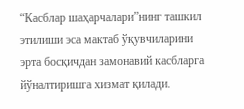“Касблар шаҳарчалари”нинг ташкил этилиши эса мактаб ўқувчиларини эрта босқичдан замонавий касбларга йўналтиришга хизмат қилади.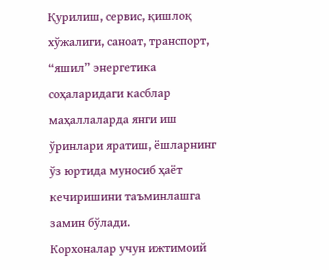Қурилиш, сервис, қишлоқ хўжалиги, саноат, транспорт, “яшил” энергетика соҳаларидаги касблар маҳаллаларда янги иш ўринлари яратиш, ёшларнинг ўз юртида муносиб ҳаёт кечиришини таъминлашга замин бўлади.
Корхоналар учун ижтимоий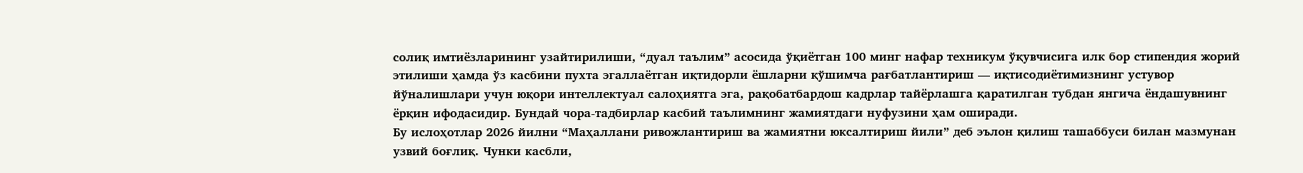солиқ имтиёзларининг узайтирилиши, “дуал таълим” асосида ўқиётган 100 минг нафар техникум ўқувчисига илк бор стипендия жорий этилиши ҳамда ўз касбини пухта эгаллаётган иқтидорли ёшларни қўшимча рағбатлантириш — иқтисодиётимизнинг устувор йўналишлари учун юқори интеллектуал салоҳиятга эга, рақобатбардош кадрлар тайёрлашга қаратилган тубдан янгича ёндашувнинг ёрқин ифодасидир. Бундай чора-тадбирлар касбий таълимнинг жамиятдаги нуфузини ҳам оширади.
Бу ислоҳотлар 2026 йилни “Маҳаллани ривожлантириш ва жамиятни юксалтириш йили” деб эълон қилиш ташаббуси билан мазмунан узвий боғлиқ. Чунки касбли,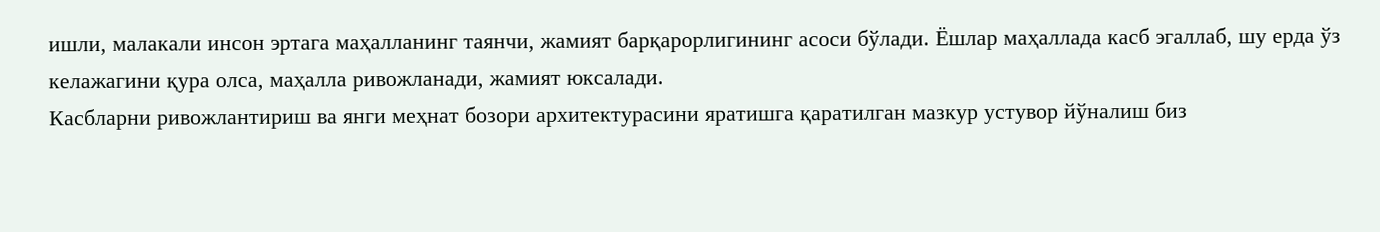ишли, малакали инсон эртага маҳалланинг таянчи, жамият барқарорлигининг асоси бўлади. Ёшлар маҳаллада касб эгаллаб, шу ерда ўз келажагини қура олса, маҳалла ривожланади, жамият юксалади.
Касбларни ривожлантириш ва янги меҳнат бозори архитектурасини яратишга қаратилган мазкур устувор йўналиш биз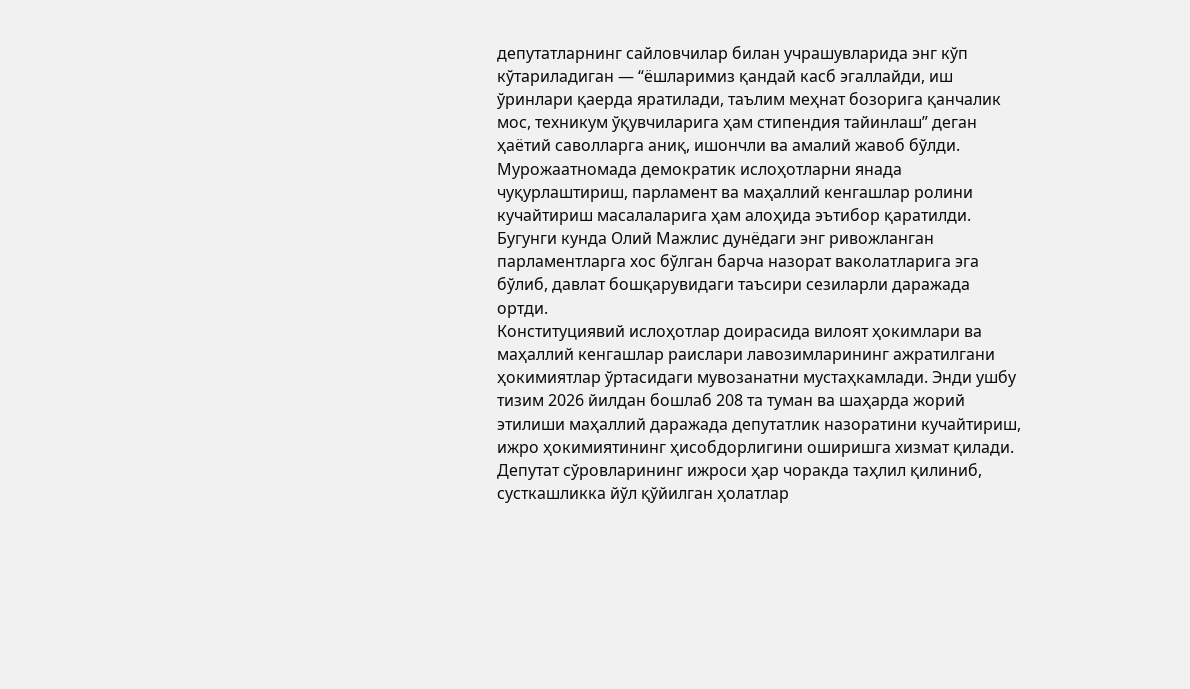депутатларнинг сайловчилар билан учрашувларида энг кўп кўтариладиган — “ёшларимиз қандай касб эгаллайди, иш ўринлари қаерда яратилади, таълим меҳнат бозорига қанчалик мос, техникум ўқувчиларига ҳам стипендия тайинлаш” деган ҳаётий саволларга аниқ, ишончли ва амалий жавоб бўлди.
Мурожаатномада демократик ислоҳотларни янада чуқурлаштириш, парламент ва маҳаллий кенгашлар ролини кучайтириш масалаларига ҳам алоҳида эътибор қаратилди. Бугунги кунда Олий Мажлис дунёдаги энг ривожланган парламентларга хос бўлган барча назорат ваколатларига эга бўлиб, давлат бошқарувидаги таъсири сезиларли даражада ортди.
Конституциявий ислоҳотлар доирасида вилоят ҳокимлари ва маҳаллий кенгашлар раислари лавозимларининг ажратилгани ҳокимиятлар ўртасидаги мувозанатни мустаҳкамлади. Энди ушбу тизим 2026 йилдан бошлаб 208 та туман ва шаҳарда жорий этилиши маҳаллий даражада депутатлик назоратини кучайтириш, ижро ҳокимиятининг ҳисобдорлигини оширишга хизмат қилади. Депутат сўровларининг ижроси ҳар чоракда таҳлил қилиниб, сусткашликка йўл қўйилган ҳолатлар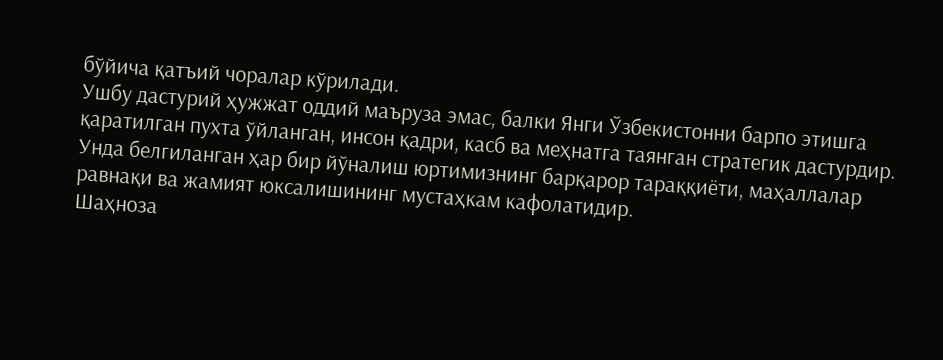бўйича қатъий чоралар кўрилади.
Ушбу дастурий ҳужжат оддий маъруза эмас, балки Янги Ўзбекистонни барпо этишга қаратилган пухта ўйланган, инсон қадри, касб ва меҳнатга таянган стратегик дастурдир. Унда белгиланган ҳар бир йўналиш юртимизнинг барқарор тараққиёти, маҳаллалар равнақи ва жамият юксалишининг мустаҳкам кафолатидир.
Шаҳноза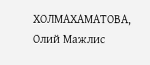ХОЛМАХАМАТОВА,
Олий Мажлис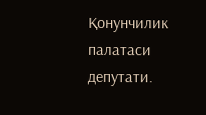Қонунчилик палатаси депутати.